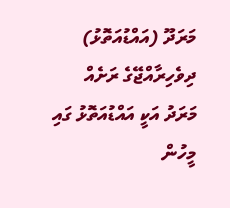މަރަދޫ (އައްޑުއަތޮޅު)
ދިވެހިރާއްޖޭގެ ރަށެއް
މަރަދު އަކީ އައްޑުއަތޮޅު ގައި މީހުން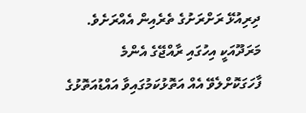ދިރިއުޅޭ ރަށްރަށުގެ ތެރެއިން އެއްރަށެވެ. މަރަދޫއަކީ އިހުގައި ރާއްޖޭގެ އެންމެ ފާހަގަކޮށްލެވޭ އެއް އަތޮޅުކަމުގައިވާ އައްޑުއަތޮޅުގެ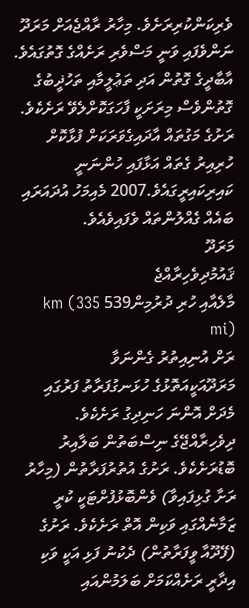ވެރިކަންކުރިރަށެވެ. މިހާރު ރާއްޖެއަށް މަރަދޫ ނަންވެފައި ވަނީ މަސްވެރި ރަށެއްގެ ގޮތުގައެވެ. އާބާދީގެ ގޮތުން އަދި ތަޢުލީމާއި ތަހުޛީބުގެ ގޮތުންވެސް މިރަށަކީ ފާހަގަކޮށްލެވޭ ރަށެކެވެ. ރަށުގެ މަގުތައް އާދައިގެވަރަކަށް ފުޅާކޮށް ހުރިއިރު ގެތައް އަޅާފައި ހުންނަނީ ކައިރިކައިރީގައެވެ.2007 މެއިމަހު އުދައަރައި ބައެއް ގެއްލުންތައް ވެފައިވެއެވެ.
މަރަދޫ
ޤައުމުދިވެހިރާއްޖެ
މާލެއާއި ހުރި ދުރުމިން539 km (335 mi)
ރަށް އުނިއިތުރު ގެންނަވާ
މަރަދޫއަކީއަތޮޅުގެ ހުޅަނގުފަރާތު ފަރުގައި މެދަށް އޮންނަ ހަނިދިގު ރަށެކެވެ. ދިވެހިރާއްޖޭގެ ނިސްބަތުން ބަލާއިރު ބޮޑުރަށެކެވެ. ރަށުގެ އުތުރުފަރާތުން (މިހާރު ރަށާ ގުޅިފައިވާ) ވެންބޮޅުފުށްޓަކީ ކުރީ ޒަމާނެއްގައި ވަކިން އޮތް ރަށެކެވެ. ރަށުގެ (ފޭދޫއާ ވީފަރާތުން) ދެކުނު ފަޅި އަކީ ވަކި އިދާރީ ރަށެއްކަމަށް ބަލަމުންއައި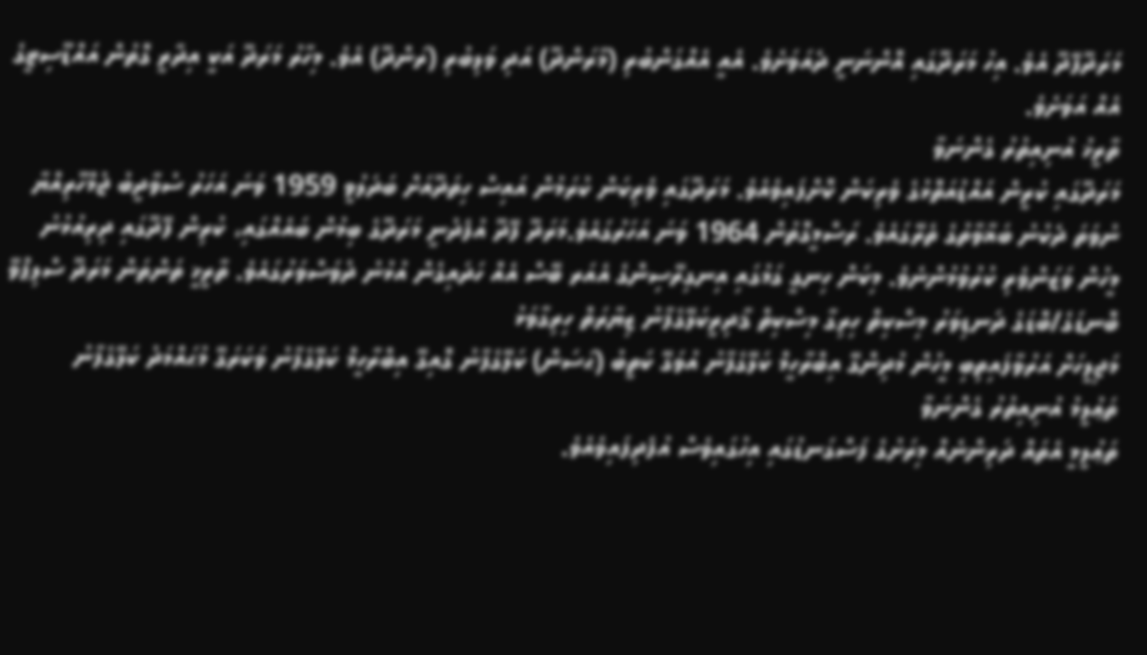މަރަދޫފޭދޫ އެވެ. އިހު މަރަދޫގައި އޮންނަނީ ދެއަވަށެވެ. އެއީ އެއްގަންބުރި (މާރަންދޫ) އަދި ވަލިބުރި (ރަންދޫ) އެވެ. މިހާރު މަރަދޫ އަކީ އިދާރީ ގޮތުން އައްޑޫސިޓީގެ އެއް އަވަށެވެ.
ތާރީޚު އުނިއިތުރު ގެންނަވާ
މަރަދޫގައި ކުރީން އައްޑުއަތޮޅުގެ ވެރިކަން ކޮށްފައިވެއެވެ. މަރަދޫގައި ވެރިކަން ކުރަމުން އައިސް ހިތަދޫއަށް ބަދަލުވީ 1959 ވަނަ އަހަރު ސުވާދީބު ޖުމްހޫރިއްޔާ ނުވަތަ ދެކުނު ބަޣާވާތުގެ ތެރޭގައެވެ. ރަސްމީގޮތުން 1964 ވަނަ އަހަރުގައެވެ.މަރަދޫ ފޭދޫ އުފެދުނީ މަރަދޫގެ ބިމުން ބައެއްގައި، ކުރިން ފޭދޫގައި ދިރިއުޅުނު މީހުން ވަޒަންވެރި ކުރުވުމުންނެވެ. މިކަން ހިނގީ ގަމުގައި އިނގިރޭސިންގެ އެއަރ ބޭސް އެއް ހަދައިގެން އުޅުނު ދުވަސްވަރުގައެވެ. ތާރީޚީ ތަންތަން މަރަދޫ ސްލިޕްވޭ ބޮނޑަގެ/ބޮޑަގެ ދަނޑިވަރު މިސްކިތް ހިރިގާ މިސްކިތް ޤާދިރީކަލޭގެފާނު ޒިޔާރަތް ހިރިގާވަޅު
މަޖިލީހަށް އަރުވާފައިތިބި މީހުން މުދިންގޭ އިބްރާހީމް ކަލޭގެފާނު އުވަގޭ ކަތީބު (ޙަސަން) ކަލޭގެފާނު ގޮއިގޭ އިބްރާހީމް ކަލޭގެފާނު ވަކަރަގޭ މުޙައްމަދު ކަލޭގެފާނު
ތަޢުލީމު އުނިއިތުރު ގެންނަވާ
ތަޢުލީމީ އެތައް ދަރިންނެއް މިރަށުގެ ފަސްގަނޑުގައި އިހުގައިވެސް އުފެދިފައިވެއެވެ.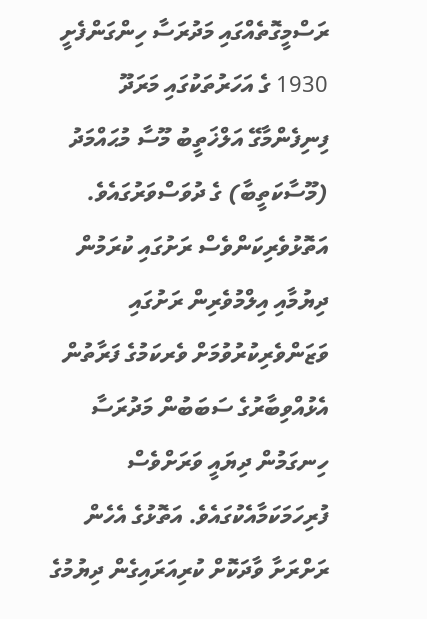ރަސްމީގޮތެއްގައި މަދުރަސާ ހިންގަންފެށީ 1930 ގެ އަހަރުތަކުގައި މަރަދޫ ފިނިފެންމާގޭ އަލްޚަތީބު މޫސާ މުޙައްމަދު (މޫސާކަތީބާ) ގެ ދުވަސްވަރުގައެވެ. އަތޮޅުވެރިކަންވެސް ރަށުގައި ކުރަމުން ދިޔުމާއި އިލްމުވެރިން ރަށުގައި ވަޒަންވެރިކުރުވުމަށް ވެރކަމުގެ ފަރާތުން އެޅުއްވިބާރުގެ ސަބަބުން މަދުރަސާ ހިނގަމުން ދިޔައީ ވަރަށްވެސް ފުރިހަމަކަމާއެކުގައެވެ. އަތޮޅުގެ އެހެން ރަށްރަށާ ވާދަކޮށް ކުރިއަރައިގެން ދިޔުމުގެ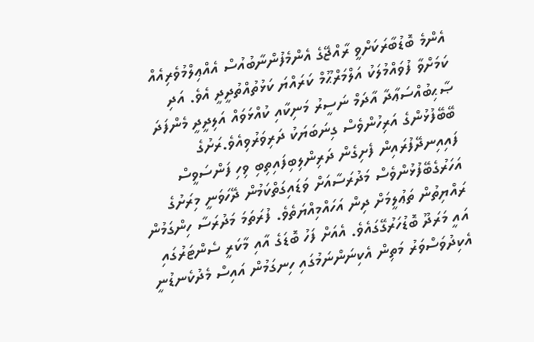އެންމެ ބޮޑުބާރަކަށްވީ ރާއްޖޭގެ އެންމެފުންނާބުއުސް އެއްޢިލްމުވެރިއެއް ކަމަށްވާ ފުވައްމުލަކު އަލްމަރްޙޫމް ކަރައްޔަ ކަޅުތުއްތުދީދީ އެވެ. އަދި ޞާޙިބުއްސަޢާދާ އާދަމް ނަސީރު މަނިކާއި ކުއްޅަވައް އަލިދީދީ މެންފަދަ ބޭބޭފުޅުންގެ އަރިހުންވެސް ގިނަބަޔަކު ދަރިވަރުވިއެވެ.ރަށުގެ ފައިއިނދޭފުރައިން ފެށިގެން ދަރިންލިބިފައިތިބި ވިހި ފަންސަވީސް އަހަރުގެބޭފުޅުންވެސް މަދުރަސާއަށް ވަޑައިގަތްކަމުން ދޭހަވަނީ މިރަށުގެ ރައްޔިތުން ތަޢުލީމަށް ދިން އަހައްމިއްޔަތެވެ. ފުރަތަމަ މަދުރަސާ ހިންގަމުން އައީ މަރަދޫ ބޮޑުހަރުގޭގައެވެ. އެއަށް ފަހު ބޮޑަގެ އާއި މާކަރީ ސެންޓަރުގައި އެކިދުވަސްވަރު މަތިން އެކިނަންނަމުގައި ހިނގަމުން އައިސް މެދުކެނޑުނީ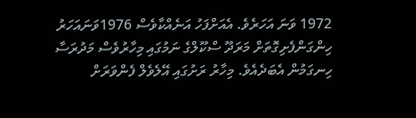1972 ވަނަ އަހަރެވެ. އެއަށްފަހު އަނެއްކާވެސް 1976ވަނައަހަރު ހިންގަންފެށިގޮތަށް މަރަދޫ ސްކޫލްގެ ނަމުގައި މިހާރުވެސް މަދުރަސާ ހިނގަމުން އެބަދެއެވެ. މިހާރު ރަށުގައި އޭލެވެލް ފެންވަރަށް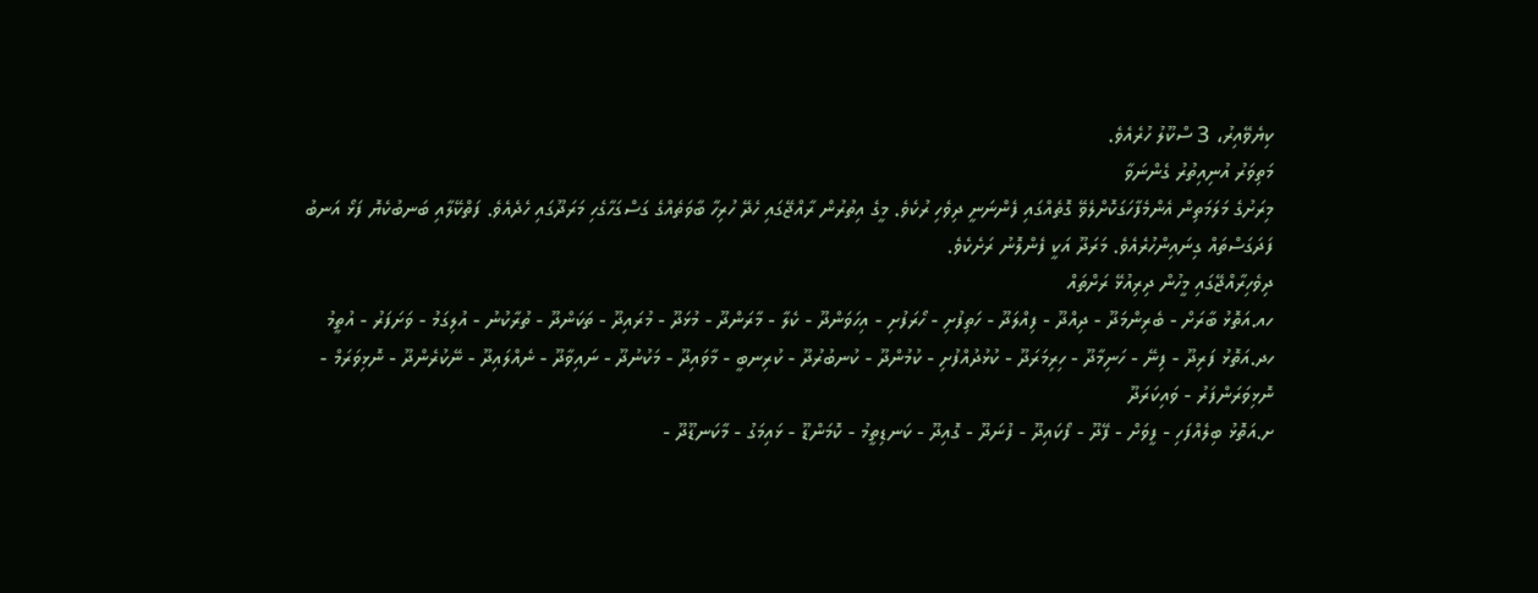ކިޔެވޭއިރު، 3 ސްކޫލު ހުރެއެވެ.
މަތިވަރު އުނިއިތުރު ގެންނަވާ
މިރަށުގެ މަލަމަތިން އެންމެފާހަގަކޮށްލެވޭ ގޮތެއްގައި ފެންނަނީ ދިވެހި ރުކެވެ. މީގެ އިތުރުން ރާއްޖޭގައި ހެދޭ ހުރިހާ ބާވަތެއްގެ ގަސްގަހާގެހި މަރަދޫގައި ހެދެއެވެ. ފަތްކޭލާއި ބަނބުކެޔޮ ފަޅޯ އަނބު ފަދަގަސްތައް ގިނައިންހުރެއެވެ. މަރަދޫ އަކީ ފެންލޮނު ރަށެކެވެ.
ދިވެހިރާއްޖޭގައި މީހުން ދިރިއުޅޭ ރަށްތައް
ހއ.އަތޮޅު ބާރަށް - ބެރިންމަދޫ - ދިއްދޫ - ފިއްލަދޫ - ހަތިފުށި - ހޯރަފުށި - އިހަވަންދޫ - ކެލާ - މާރަންދޫ - މުޅަދޫ - މުރައިދޫ - ތަކަންދޫ - ތުރާކުނު - އުލިގަމު - ވަށަފަރު - އުތީމު
ހދ.އަތޮޅު ފަރިދޫ - ފިނޭ - ހަނިމާދޫ - ހިރިމަރަދޫ - ކުޅުދުއްފުށި - ކުމުންދޫ - ކުނބުރުދޫ - ކުރިނބީ - މާވައިދޫ - މަކުނުދޫ - ނައިވާދޫ - ނެއްލައިދޫ - ނޭކުރެންދޫ - ނޮޅިވަރަމް - ނޮޅިވަރަންފަރު - ވައިކަރަދޫ
ށ.އަތޮޅު ބިލެއްފަހި - ފީވަށް - ފޭދޫ - ފޯކައިދޫ - ފުނަދޫ - ގޮއިދޫ - ކަނޑިތީމު - ކޮމަންޑޫ - ޅައިމަގު - މާކަނޑޫދޫ -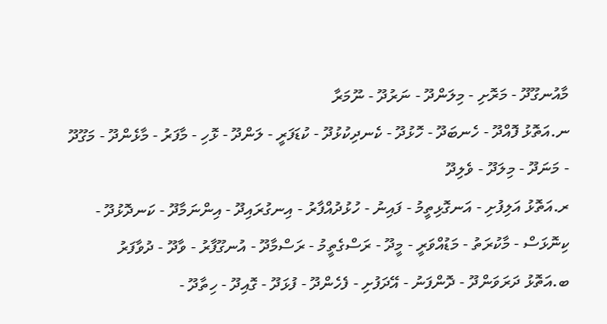މާއުނގޫދޫ - މަރޮށި - މިލަންދޫ - ނަރުދޫ - ނޫމަރާ
ނ.އަތޮޅު ފޮއްދޫ - ހެނބަދޫ - ހޮޅުދޫ - ކެނދިކުޅުދޫ - ކުޑަފަރީ - ލަންދޫ - ޅޮހި - މާފަރު - މާޅެންދޫ - މަގޫދޫ - މަނަދޫ - މިލަދޫ - ވެލިދޫ
ރ.އަތޮޅު އަލިފުށި - އަނގޮޅިތީމު - ފައިނު - ހުޅުދުއްފާރު - އިނގުރައިދޫ - އިންނަމާދޫ - ކަނދޮޅުދޫ - ކިނޮޅަސް - މާކުރަތު - މަޑުއްވަރީ - މީދޫ - ރަސްގެތީމު - ރަސްމާދޫ - އުނގޫފާރު - ވާދޫ - ދުވާފަރު
ބ.އަތޮޅު ދަރަވަންދޫ - ދޮންފަނު - އޭދަފުށި - ފެހެންދޫ - ފުޅަދޫ - ގޮއިދޫ - ހިތާދޫ -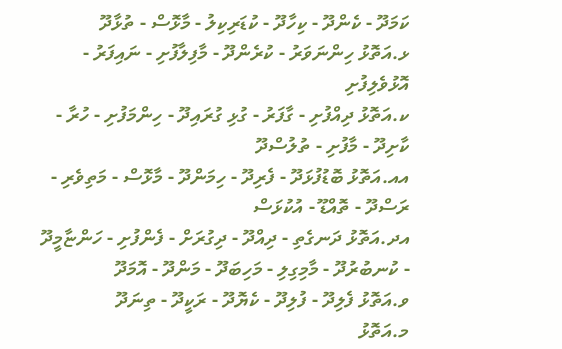ކަމަދޫ - ކެންދޫ - ކިހާދޫ - ކުޑަރިކިލު - މާޅޮސް - ތުޅާދޫ
ޅ.އަތޮޅު ހިންނަވަރު - ކުރެންދޫ - މާފިލާފުށި - ނައިފަރު - އޮޅުވެލިފުށި
ކ.އަތޮޅު ދިއްފުށި - ގާފަރު - ގުޅި ގުރައިދޫ - ހިންމަފުށި - ހުރާ - ކާށިދޫ - މާފުށި - ތުލުސްދޫ
އއ.އަތޮޅު ބޮޑުފުޅަދޫ - ފެރިދޫ - ހިމަންދޫ - މާޅޮސް - މަތިވެރި - ރަސްދޫ - ތޮއްޑޫ - އުކުޅަސް
އދ.އަތޮޅު ދަނގެތި - ދިއްދޫ - ދިގުރަށް - ފެންފުށި - ހަންޏާމީދޫ - ކުނބުރުދޫ - މާމިގިލި - މަހިބަދޫ - މަންދޫ - އޮމަދޫ
ވ.އަތޮޅު ފެލިދޫ - ފުލިދޫ - ކެޔޮދޫ - ރަކީދޫ - ތިނަދޫ
މ.އަތޮޅު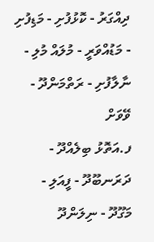ދިއްގަރު - ކޮޅުފުށި - މަޑިފުށި - މަޑުއްވަރީ - މުލައް މުލި - ނާލާފުށި - ރަތްމަންދޫ - ވޭވަށް
ފ.އަތޮޅު ބިލެއްދޫ - ދަރަނބޫދޫ - ފީއަލި - މަގޫދޫ - ނިލަންދޫ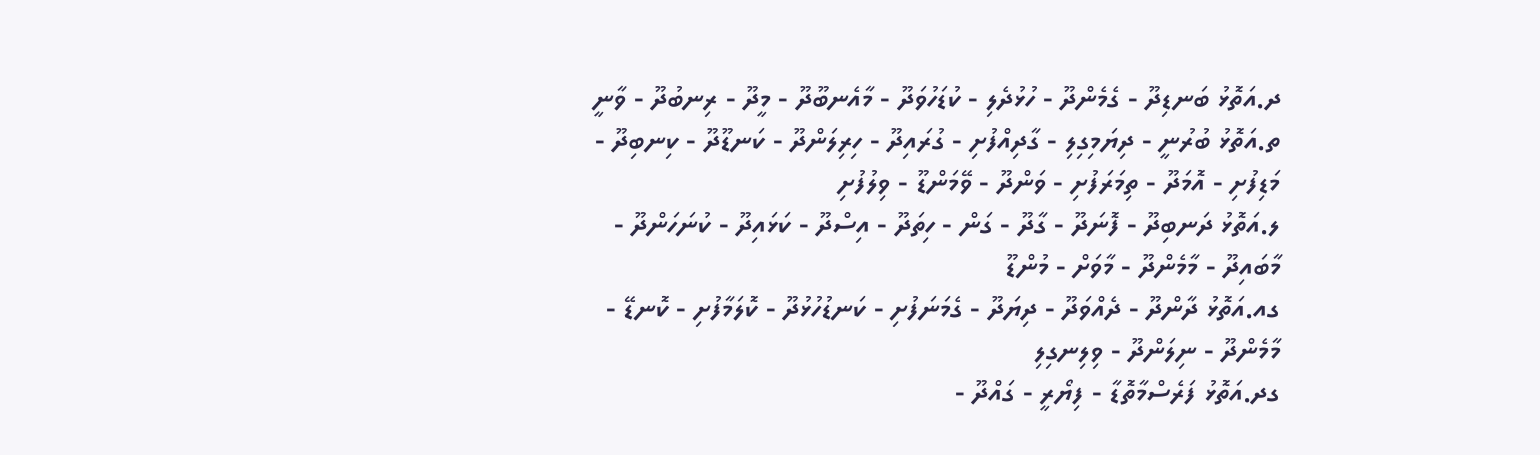ދ.އަތޮޅު ބަނޑިދޫ - ގެމެންދޫ - ހުޅުދެލި - ކުޑަހުވަދޫ - މާއެނބޫދޫ - މީދޫ - ރިނބުދޫ - ވާނީ
ތ.އަތޮޅު ބުރުނީ - ދިޔަމިގިލި - ގާދިއްފުށި - ގުރައިދޫ - ހިރިލަންދޫ - ކަނޑޫދޫ - ކިނބިދޫ - މަޑިފުށި - އޮމަދޫ - ތިމަރަފުށި - ވަންދޫ - ވޭމަންޑޫ - ވިލުފުށި
ލ.އަތޮޅު ދަނބިދޫ - ފޮނަދޫ - ގާދޫ - ގަން - ހިތަދޫ - އިސްދޫ - ކަޅައިދޫ - ކުނަހަންދޫ - މާބައިދޫ - މާމެންދޫ - މާވަށް - މުންޑޫ
ގއ.އަތޮޅު ދާންދޫ - ދެއްވަދޫ - ދިޔަދޫ - ގެމަނަފުށި - ކަނޑުހުޅުދޫ - ކޮލަމާފުށި - ކޮނޑޭ - މާމެންދޫ - ނިލަންދޫ - ވިލިނގިލި
ގދ.އަތޮޅު ފަރެސްމާތޮޑާ - ފިޔޯރީ - ގައްދޫ -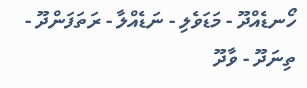ހޯނޑެއްދޫ - މަޑަވެލި - ނަޑެއްލާ - ރަތަފަންދޫ - ތިނަދޫ - ވާދޫ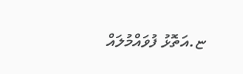ޏ.އަތޮޅު ފުވައްމުލައް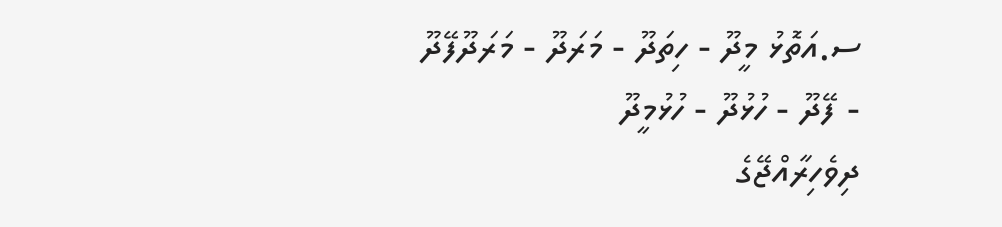ސ.އަތޮޅު މީދޫ - ހިތަދޫ - މަރަދޫ - މަރަދޫފޭދޫ - ފޭދޫ - ހުޅުދޫ - ހުޅުމީދޫ
ދިވެހިރާއްޖޭގެ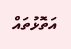އަތޮޅުތައް